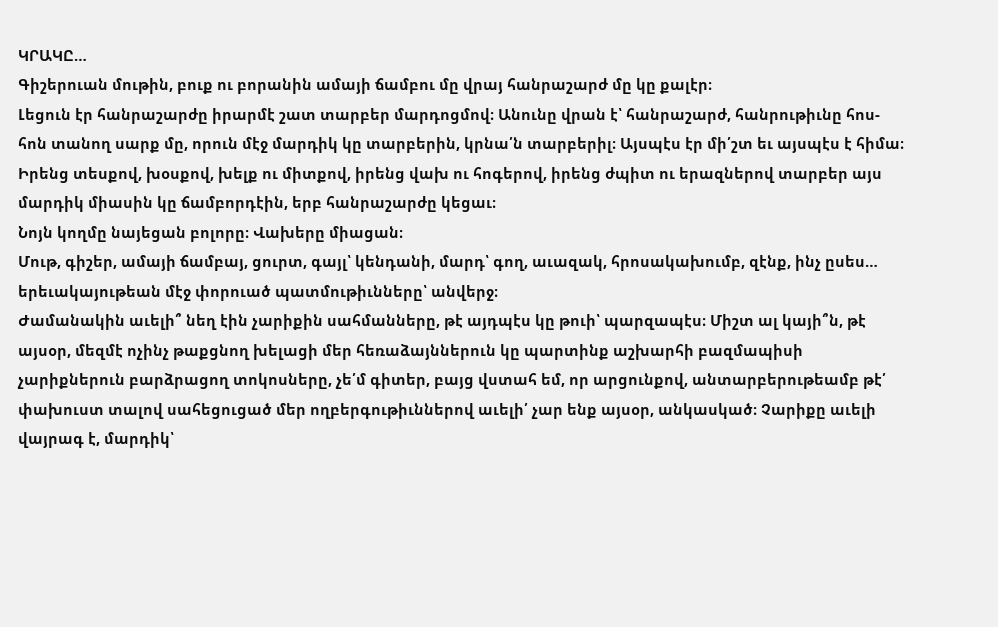ԿՐԱԿԸ…
Գիշերուան մութին, բուք ու բորանին ամայի ճամբու մը վրայ հանրաշարժ մը կը քալէր։
Լեցուն էր հանրաշարժը իրարմէ շատ տարբեր մարդոցմով։ Անունը վրան է՝ հանրաշարժ, հանրութիւնը հոս-հոն տանող սարք մը, որուն մէջ մարդիկ կը տարբերին, կրնա՛ն տարբերիլ։ Այսպէս էր մի՛շտ եւ այսպէս է հիմա։
Իրենց տեսքով, խօսքով, խելք ու միտքով, իրենց վախ ու հոգերով, իրենց ժպիտ ու երազներով տարբեր այս մարդիկ միասին կը ճամբորդէին, երբ հանրաշարժը կեցաւ։
Նոյն կողմը նայեցան բոլորը։ Վախերը միացան։
Մութ, գիշեր, ամայի ճամբայ, ցուրտ, գայլ՝ կենդանի, մարդ՝ գող, աւազակ, հրոսակախումբ, զէնք, ինչ ըսես… երեւակայութեան մէջ փորուած պատմութիւնները՝ անվերջ։
Ժամանակին աւելի՞ նեղ էին չարիքին սահմանները, թէ այդպէս կը թուի՝ պարզապէս։ Միշտ ալ կայի՞ն, թէ այսօր, մեզմէ ոչինչ թաքցնող խելացի մեր հեռաձայններուն կը պարտինք աշխարհի բազմապիսի չարիքներուն բարձրացող տոկոսները, չե՛մ գիտեր, բայց վստահ եմ, որ արցունքով, անտարբերութեամբ թէ՛ փախուստ տալով սահեցուցած մեր ողբերգութիւններով աւելի՛ չար ենք այսօր, անկասկած։ Չարիքը աւելի վայրագ է, մարդիկ՝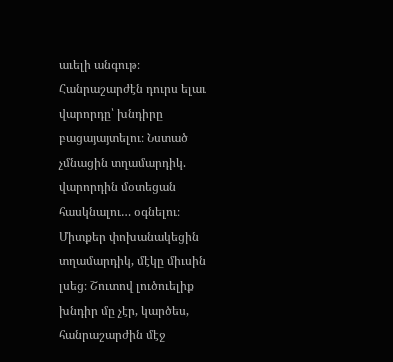աւելի անգութ։
Հանրաշարժէն դուրս ելաւ վարորդը՝ խնդիրը բացայայտելու։ Նստած չմնացին տղամարդիկ. վարորդին մօտեցան հասկնալու… օգնելու։
Միտքեր փոխանակեցին տղամարդիկ, մէկը միւսին լսեց։ Շուտով լուծուելիք խնդիր մը չէր, կարծես, հանրաշարժին մէջ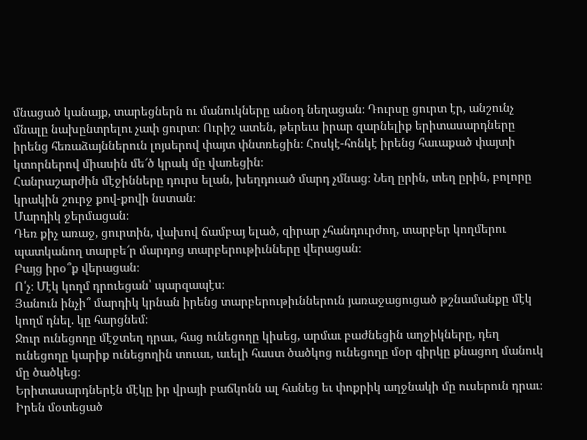մնացած կանայք, տարեցներն ու մանուկները անօդ նեղացան։ Դուրսը ցուրտ էր, անշունչ մնալը նախընտրելու չափ ցուրտ։ Ուրիշ ատեն, թերեւս իրար զարնելիք երիտասարդները իրենց հեռաձայններուն լոյսերով փայտ փնտռեցին։ Հոսկէ-հոնկէ իրենց հաւաքած փայտի կտորներով միասին մե՜ծ կրակ մը վառեցին։
Հանրաշարժին մէջինները դուրս ելան, խեղդուած մարդ չմնաց։ Նեղ ըրին, տեղ ըրին, բոլորը կրակին շուրջ քով-քովի նստան։
Մարդիկ ջերմացան։
Դեռ քիչ առաջ, ցուրտին, վախով ճամբայ ելած, զիրար չհանդուրժող, տարբեր կողմերու պատկանող տարբե՜ր մարդոց տարբերութիւնները վերացան։
Բայց իրօ՞ք վերացան։
Ո՛չ։ Մէկ կողմ դրուեցան՝ պարզապէս։
Յանուն ինչի՞ մարդիկ կրնան իրենց տարբերութիւններուն յառաջացուցած թշնամանքը մէկ կողմ դնել. կը հարցնեմ։
Ջուր ունեցողը մէջտեղ դրաւ, հաց ունեցողը կիսեց, արմաւ բաժնեցին աղջիկները, դեղ ունեցողը կարիք ունեցողին տուաւ, աւելի հաստ ծածկոց ունեցողը մօր գիրկը քնացող մանուկ մը ծածկեց։
Երիտասարդներէն մէկը իր վրայի բաճկոնն ալ հանեց եւ փոքրիկ աղջնակի մը ուսերուն դրաւ։
Իրեն մօտեցած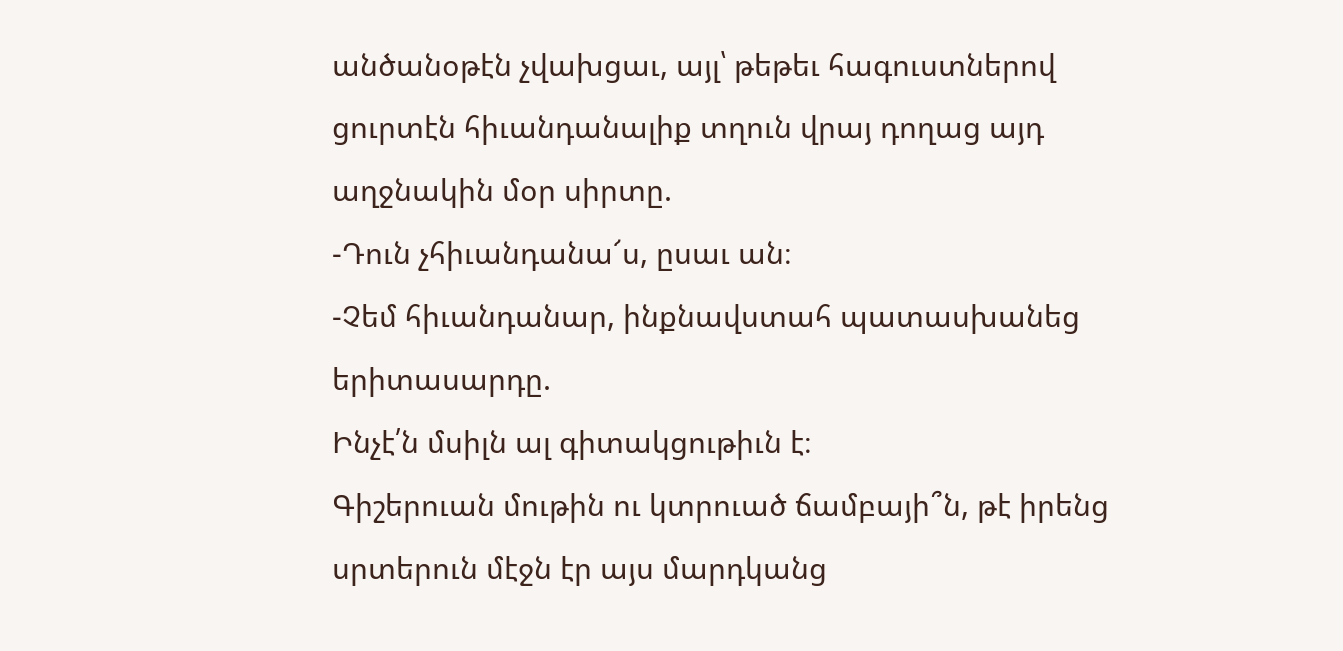անծանօթէն չվախցաւ, այլ՝ թեթեւ հագուստներով ցուրտէն հիւանդանալիք տղուն վրայ դողաց այդ աղջնակին մօր սիրտը.
-Դուն չհիւանդանա՜ս, ըսաւ ան։
-Չեմ հիւանդանար, ինքնավստահ պատասխանեց երիտասարդը.
Ինչէ՛ն մսիլն ալ գիտակցութիւն է։
Գիշերուան մութին ու կտրուած ճամբայի՞ն, թէ իրենց սրտերուն մէջն էր այս մարդկանց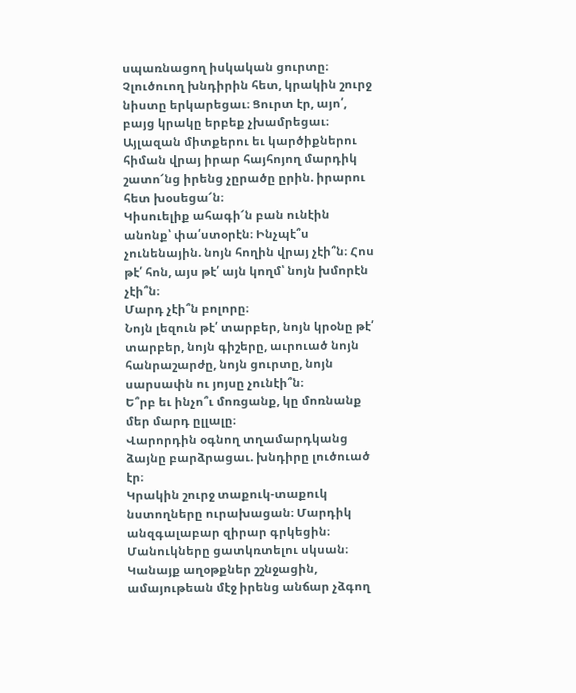սպառնացող իսկական ցուրտը։
Չլուծուող խնդիրին հետ, կրակին շուրջ նիստը երկարեցաւ։ Ցուրտ էր, այո՛, բայց կրակը երբեք չխամրեցաւ։
Այլազան միտքերու եւ կարծիքներու հիման վրայ իրար հայհոյող մարդիկ շատո՜նց իրենց չըրածը ըրին. իրարու հետ խօսեցա՜ն։
Կիսուելիք ահագի՜ն բան ունէին անոնք՝ փա՛ստօրէն։ Ինչպէ՞ս չունենային. նոյն հողին վրայ չէի՞ն։ Հոս թէ՛ հոն, այս թէ՛ այն կողմ՝ նոյն խմորէն չէի՞ն։
Մարդ չէի՞ն բոլորը։
Նոյն լեզուն թէ՛ տարբեր, նոյն կրօնը թէ՛ տարբեր, նոյն գիշերը, աւրուած նոյն հանրաշարժը, նոյն ցուրտը, նոյն սարսափն ու յոյսը չունէի՞ն։
Ե՞րբ եւ ինչո՞ւ մոռցանք, կը մոռնանք մեր մարդ ըլլալը։
Վարորդին օգնող տղամարդկանց ձայնը բարձրացաւ. խնդիրը լուծուած էր։
Կրակին շուրջ տաքուկ-տաքուկ նստողները ուրախացան։ Մարդիկ անզգալաբար զիրար գրկեցին։ Մանուկները ցատկռտելու սկսան։ Կանայք աղօթքներ շշնջացին, ամայութեան մէջ իրենց անճար չձգող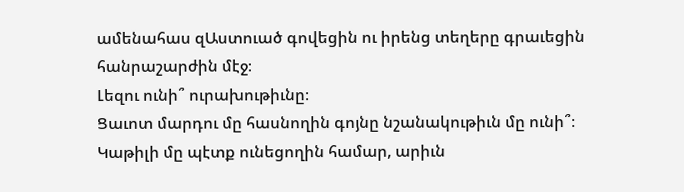ամենահաս զԱստուած գովեցին ու իրենց տեղերը գրաւեցին հանրաշարժին մէջ։
Լեզու ունի՞ ուրախութիւնը։
Ցաւոտ մարդու մը հասնողին գոյնը նշանակութիւն մը ունի՞։
Կաթիլի մը պէտք ունեցողին համար, արիւն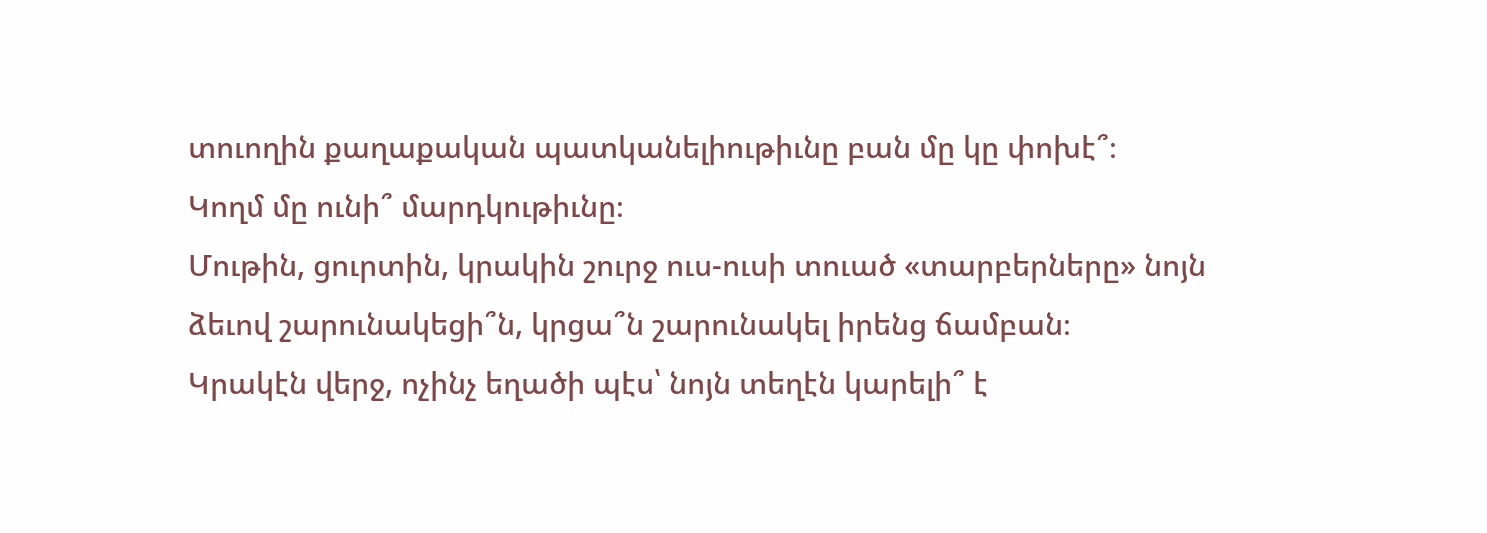տուողին քաղաքական պատկանելիութիւնը բան մը կը փոխէ՞։
Կողմ մը ունի՞ մարդկութիւնը։
Մութին, ցուրտին, կրակին շուրջ ուս-ուսի տուած «տարբերները» նոյն ձեւով շարունակեցի՞ն, կրցա՞ն շարունակել իրենց ճամբան։
Կրակէն վերջ, ոչինչ եղածի պէս՝ նոյն տեղէն կարելի՞ է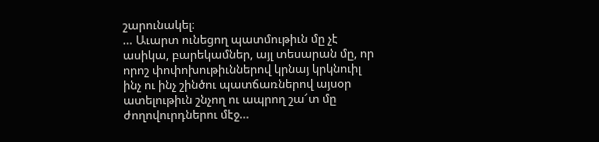շարունակել։
… Աւարտ ունեցող պատմութիւն մը չէ ասիկա, բարեկամներ, այլ տեսարան մը, որ որոշ փոփոխութիւններով կրնայ կրկնուիլ ինչ ու ինչ շինծու պատճառներով այսօր ատելութիւն շնչող ու ապրող շա՜տ մը ժողովուրդներու մէջ…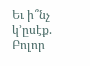Եւ ի՞նչ կ՚ըսէք.
Բոլոր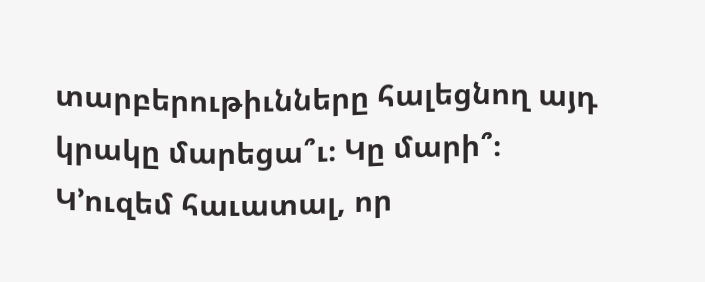տարբերութիւնները հալեցնող այդ կրակը մարեցա՞ւ։ Կը մարի՞։
Կ՚ուզեմ հաւատալ, որ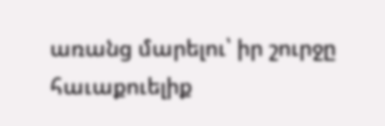առանց մարելու՝ իր շուրջը հաւաքուելիք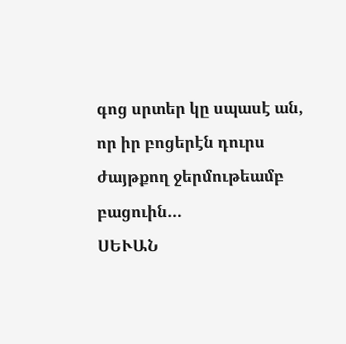գոց սրտեր կը սպասէ ան, որ իր բոցերէն դուրս ժայթքող ջերմութեամբ բացուին…
ՍԵՒԱՆ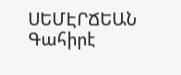ՍԵՄԷՐՃԵԱՆ
Գահիրէ